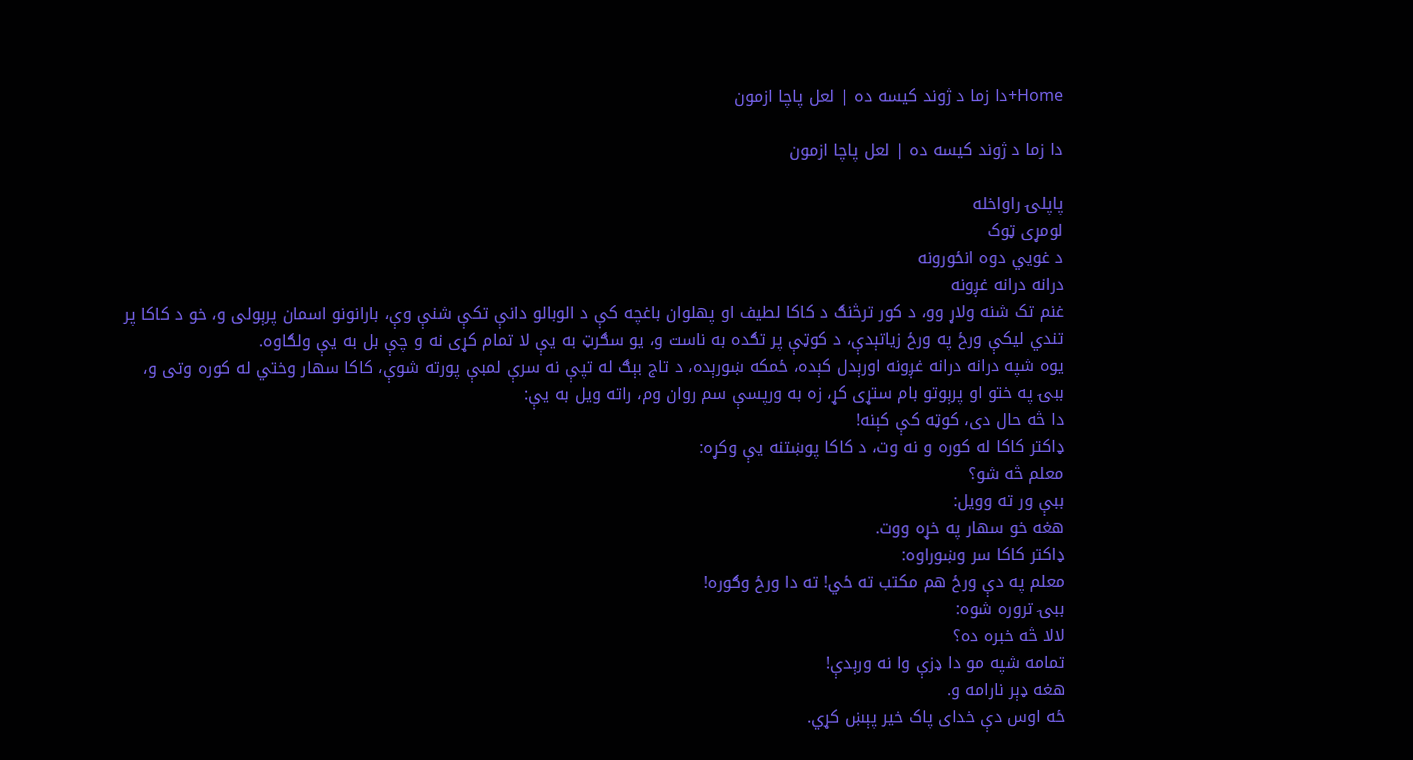Home+دا زما د ژوند کیسه ده | لعل پاچا ازمون

دا زما د ژوند کیسه ده | لعل پاچا ازمون

پاپلۍ راواخله
لومړی ټوک
د غويي دوه انځورونه
درانه درانه غږونه
غنم تک شنه ولاړ وو، د کور ترڅنګ د کاکا لطیف او پهلوان باغچه کې د الوبالو دانې تکې شنې وې، بارانونو اسمان پرېولی و، خو د کاکا پر تندي لیکې ورځ په ورځ زیاتېدې، د کوټې پر تګده به ناست و، یو سګرټ به یې لا تمام کړی نه و چې بل به یې ولګاوه.
یوه شپه درانه درانه غږونه اورېدل کېده، ځمکه ښورېده، د تاج بېګ له تپې نه سرې لمبې پورته شوې، کاکا سهار وختي له کوره وتی و، ببۍ په ختو او پرېوتو بام ستړی کړ، زه به ورپسې سم روان وم، راته ویل به یې:
دا څه حال دی، کوټه کې کېنه!
ډاکتر کاکا له کوره و نه وت، د کاکا پوښتنه یې وکړه:
معلم څه شو؟
ببې ور ته وویل:
هغه خو سهار په خړه ووت.
ډاکتر کاکا سر وښوراوه:
معلم په دې ورځ هم مکتب ته ځي! ته دا ورځ وګوره!
ببۍ تروره شوه:
لالا څه خبره ده؟
تمامه شپه مو دا ډزې وا نه ورېدې!
هغه ډېر نارامه و.
ځه اوس دې خدای پاک خیر پېښ کړي.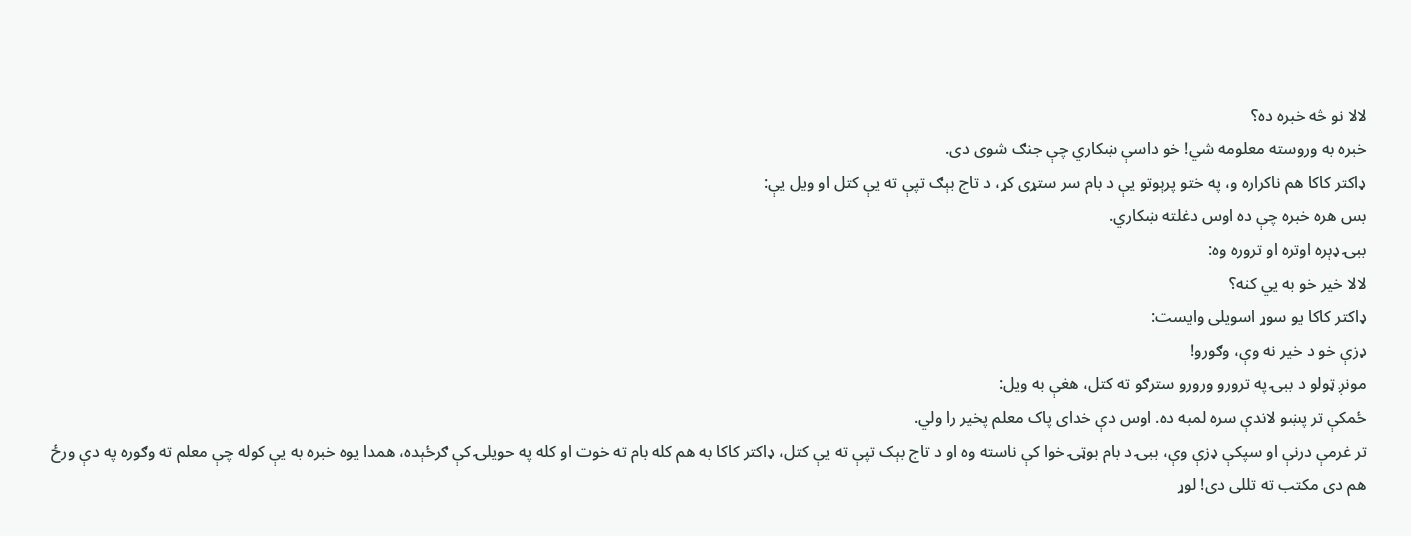لالا نو څه خبره ده؟
خبره به وروسته معلومه شي! خو داسې ښکاري چې جنګ شوی دی.
ډاکتر کاکا هم ناکراره و، په ختو پرېوتو یې د بام سر ستړی کړ، د تاج بېګ تپې ته یې کتل او ویل یې:
بس هره خبره چې ده اوس دغلته ښکاري.
ببۍ ډېره اوتره او تروره وه:
لالا خیر خو به یي کنه؟
ډاکتر کاکا یو سوړ اسویلی وایست:
ډزې خو د خیر نه وې، وګورو!
مونږ ټولو د ببۍ په ترورو ورورو سترګو ته کتل، هغې به ویل:
ځمکې تر پښو لاندې سره لمبه ده. اوس دې خدای پاک معلم پخیر را ولي.
تر غرمې درنې او سپکې ډزې وې، ببۍ د بام بوټۍ خوا کې ناسته وه او د تاج بېک تپې ته یې کتل، ډاکتر کاکا به هم کله بام ته خوت او کله په حویلۍ کې ګرځېده، همدا یوه خبره به یې کوله چې معلم ته وګوره په دې ورځ هم دی مکتب ته تللی دی! لوړ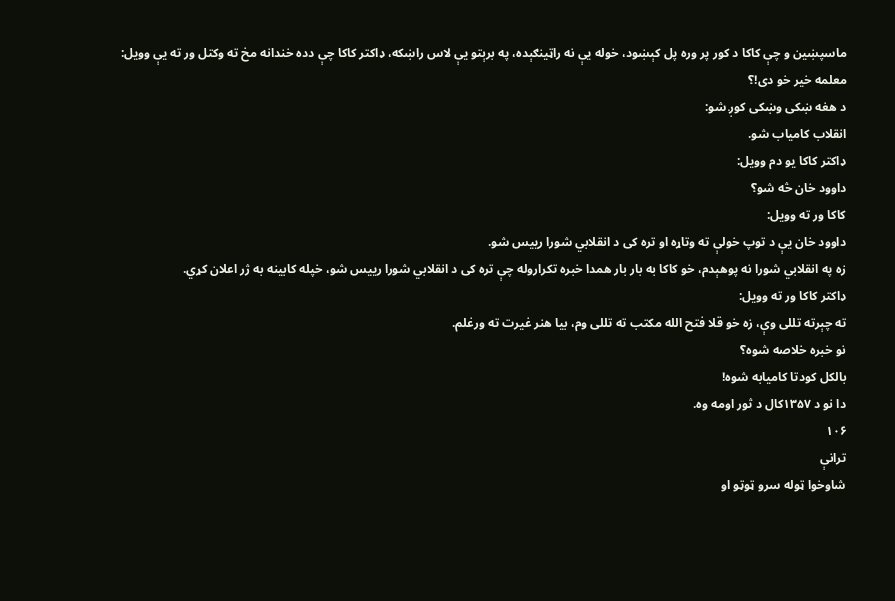ماسپښین و چې کاکا د کور پر وره پل کېښود، خوله یې نه راټینګېده، په برېتو یې لاس راښکه، ډاکتر کاکا چې دده خندانه مخ ته وکتل ور ته یې وویل:
معلمه خیر خو دی!؟
د هغه ښکی وښکی کوږ شو:
انقلاب کامیاب شو.
ډاکتر کاکا یو دم وویل:
داوود خان څه شو؟
کاکا ور ته وویل:
داوود خان یې د توپ خولې ته وتاړه او تره کی د انقلابي شورا رییس شو.
زه په انقلابي شورا نه پوهېدم، خو کاکا به بار بار همدا خبره تکراروله چې تره کی د انقلابي شورا رییس شو، خپله کابینه به ژر اعلان کړي.
ډاکتر کاکا ور ته وویل:
ته چېرته تللی وې، زه خو قلا فتح الله مکتب ته تللی وم، بیا هنر غیرت ته ورغلم.
نو خبره خلاصه شوه؟
بالکل کودتا کامیابه شوه!
دا نو د ۱۳۵۷کال د ثور اومه وه.
۱۰۶
ترانې
شاوخوا ټوله سرو ټوټو او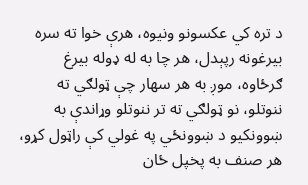د تره کي عکسونو ونیوه، هرې خوا ته سره بیرغونه رپېدل، هر چا به له ډوله بیرغ ګرځاوه، موږ به هر سهار چې ټولګي ته ننوتلو، نو ټولګي ته تر ننوتلو وړاندې به ښوونکیو د ښوونځي په غولي کې راټول کړو، هر صنف به پخپل ځان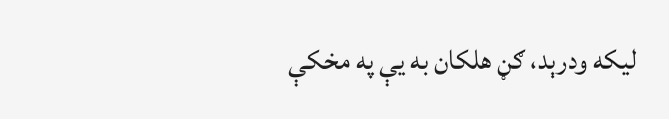لیکه ودرېد، ګڼ هلکان به یې په مخکې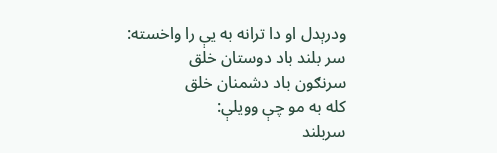ودرېدل او دا ترانه به یې را واخسته:
سر بلند باد دوستان خلق
سرنګون باد دشمنان خلق
کله به مو چې وویلې:
سربلند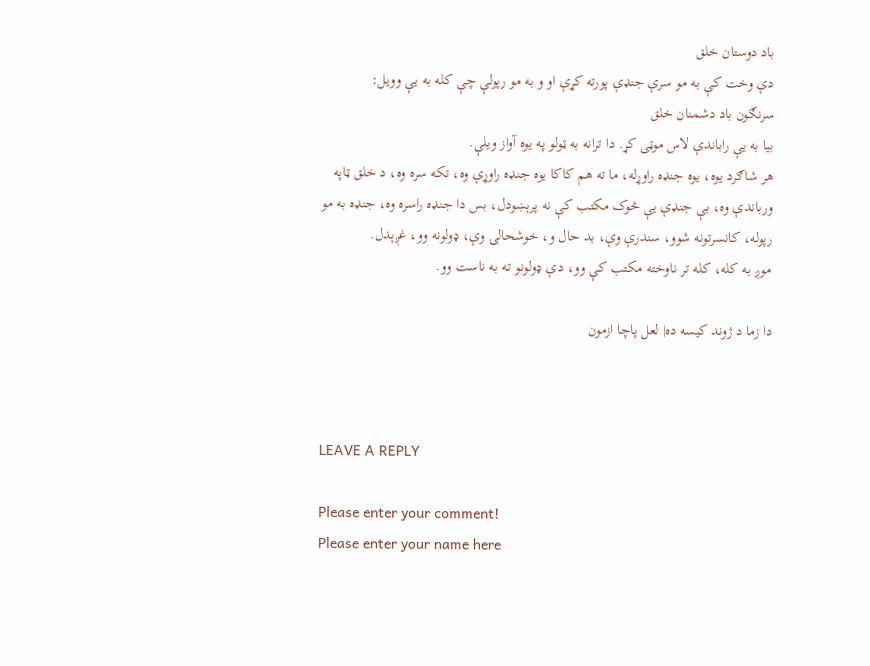باد دوستان خلق
دې وخت کې به مو سرې جنډې پورته کړې او و به مو رپولې چې کله به یې وویل:
سرنګون باد دشمنان خلق
بیا به یې راباندې لاس موټی کړ. دا ترانه به ټولو په یوه آواز ویلې.
هر شاګرد یوه، یوه جنډه راوړله، ما ته هم کاکا یوه جنډه راوړې وه، تکه سره وه، د خلق ټاپه ورباندې وه، بې جنډې یې څوک مکتب کې نه پرېښودل، بس دا جنډه راسره وه، جنډه به مو رپوله، کانسرتونه شوو، سندرې وې، بد حال و، خوشحالۍ وې، ډولونه وو، غږېدل.
موږ به کله، کله تر ناوخته مکتب کې وو، دې ډولونو ته به ناست وو.

دا زما د ژوند کیسه ده| لعل پاچا ازمون



LEAVE A REPLY

Please enter your comment!
Please enter your name here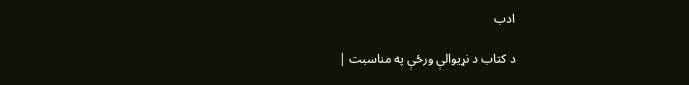ادب

د کتاب د نړیوالې ورځې په مناسبت |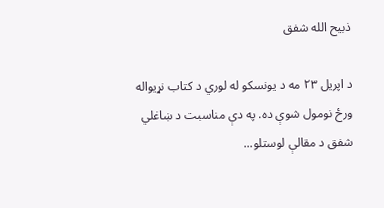ذبیح الله شفق

د اپریل ۲۳ مه د یونسکو له لوري د کتاب نړیواله ورځ نومول شوې ده. په دې مناسبت د ښاغلي شفق د مقالې لوستلو...